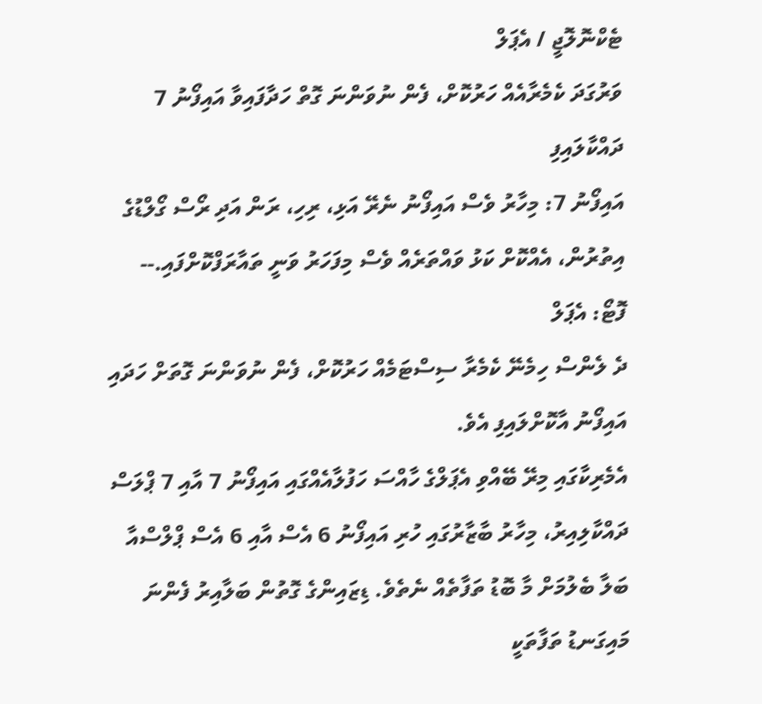ޓެކްނޮލޮޖީ / އެޕަލް
ވަރުގަދަ ކެމެރާއެއް ހަރުކޮށް، ފެން ނުވަންނަ ގޮތް ހަދާފައިވާ އައިފޯނު 7 ދައްކާލައިފި
އައިފޯނު 7: މިހާރު ވެސް އައިފޯނު ނެރޭ އަޅި، ރިހި، ރަން އަދި ރޯސް ގޯލްޑުގެ އިތުރުން، އެއްކޮށް ކަޅު ވައްތަރެއް ވެސް މިފަހަރު ވަނީ ތައާރަފްކޮށްފައި.-- ފޮޓޯ: އެޕަލް
ދެ ލެންސް ހިމެނޭ ކެމެރާ ސިސްޓަމެއް ހަރުކޮށް، ފެން ނުވަންނަ ގޮތަށް ހަދައި އައިފޯނު އާކޮށްލައިފި އެވެ.
އެމެރިކާގައި މިރޭ ބޭއްވި އެޕަލްގެ ހާއްސަ ހަފުލާއެއްގައި އައިފޯނު 7 އާއި 7 ޕްލަސް ދައްކާލިއިރު، މިހާރު ބާޒާރުގައި ހުރި އައިފޯނު 6 އެސް އާއި 6 އެސް ޕްލްސްއާ ބަލާ ބެލުމަށް މާ ބޮޑު ތަފާތެއް ނެތެވެ. ޑިޒައިންގެ ގޮތުން ބަލާއިރު ފެންނަ މައިގަނޑު ތަފާތަކީ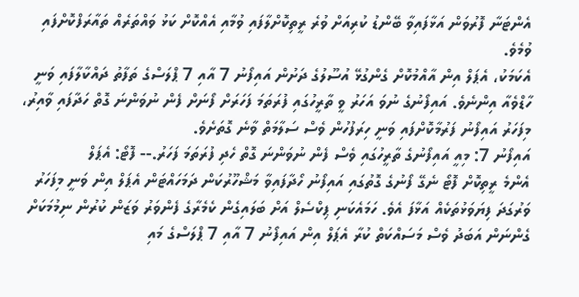އެންޓަނާ ފޮރުވަން އަޅާފައިވާ ބޭންޑު ކުރިއަށް ވުރެ ރީތިކޮށްލާފައި ވުމާއި އެއްކޮށް ކަޅު ވައްތަރެއް ތައާރަފްކޮށްފައި ވުމެވެ.
އެކަމަކު، އެޕަލް އިން އާއްމުކޮށް ގެންގުޅޭ އުސޫލުގެ ދަށުން އައިފޯނު 7 އާއި 7 ޕްލަސްގެ ތަފާތު ދައްކާލާފައި ވަނީ ހާޑްވެއާ އިންނެވެ. އައިފޯނުގެ ނުވަ އަހަރު ވީ ތާރީހުގައި ފުރަތަމަ ފަހަރަށް ފޯނަށް ފެން ނުވަންނަ ގޮތް ހަދާފައި ވާއިރު، މިފަހަރު އައިފޯނު ފަރުމާކޮށްފައި ވަނީ ހިރަފުހުން ވެސް ސަލާމަތް ވާނެ ގޮތަށެވެ.
އައިފޯނު 7: މިއީ އައިފޯނުގެ ތާރީހުގައި ވެސް ފެން ނުވަންނަ ގޮތް ހެދި ފުރަތަމަ ފަހަރު.-- ފޮޓޯ: އެޕަލް
އެންމެ ރީތިކޮށް ފޮޓޯ ނެގޭ ފޯނުގެ ގޮތުގައި އައިފޯނު ހޯދާފައިވާ މަޝްހޫރުކަން ދަމަހައްޓަން އެޕަލް އިން ވަނީ މިފަހަރު ވަރުގަދަ ފިޔަވަޅުތަކެއް އަޅާފަ އެވެ. ހަމައެކަނި ޕިކްސެލް އަށް ބަލައިގެން ކެމެރާގެ ފެންވަރު ވަޒަން ކުރުން ނިމުމަކަށް ގެންނަން އަބަދު ވެސް މަސައްކަތް ކުރާ އެޕަލް އިން އައިފޯނު 7 އާއި 7 ޕްލަސްގެ މައި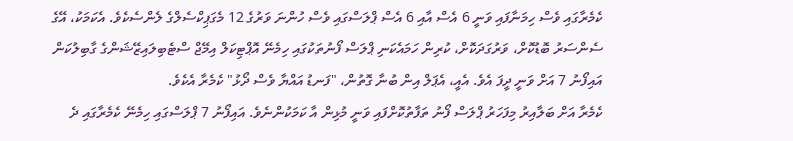ކެމެރާގައި ވެސް ހިމަނާފައި ވަނީ 6 އެސް އާއި 6 އެސް ޕްލަސްގައި ވެސް ހުންނަ ވަރުގެ 12 މެގަޕިކްސެލްގެ ލެންސެކެވެ. އެކަމަކު، އޭގެ ސެންސަރު ބޮޑުކޮށް، ވަރުގަދަކޮށް، ކުރިން ހަމައެކަނި ޕްލަސް ފޯނުތަކުގައި ހިމެނޭ އޮޕްޓިކަލް އިމޭޖް ސްޓެބިލައިޒޭޝަންގެ ގާބިލުކަން އައިފޯނު 7 އަށް ވަނީ ދީފަ އެވެ. އެއީ، އެޕަލް އިން ބުނާ ގޮތުން، "ފަނޑު އައްޔާ ވެސް ދޯޅު" ކެމެރާ އެކެވެ.
ކެމެރާ އަށް ބަލާއިރު މިފަހަރު ޕްލަސް ފޯނު ތަފާތުކޮށްފައި ވަނީ މުޅިން އާ ކަމަކުންނެވެ. އައިފޯނު 7 ޕްލަސްގައި ހިމެނޭ ކެމެރާގައި ދެ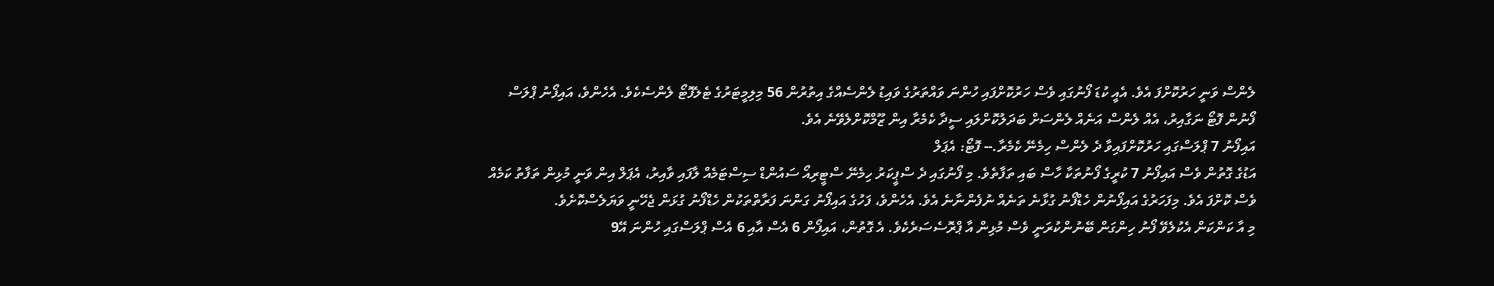ލެންސް ވަނީ ހަރުކޮށްފަ އެވެ. އެއީ ކުޑަ ފޯނުގައި ވެސް ހަރުކޮށްފައި ހުންނަ ވައްތަރުގެ ވައިޑު ލެންސެއްގެ އިތުރުން 56 މިލިމީޓަރުގެ ޓެލެފޮޓޯ ލެންސެކެވެ. އެހެންވެ، އައިފޯނު ޕްލަސް ފޯނުން ފޮޓޯ ނަގާއިރު، އެއް ލެންސް އަނެއް ލެންސަށް ބަދަލުކޮށްލައި ސީދާ ކެމެރާ އިން ޒޫމްކޮށްލެވޭނެ އެވެ.
އައިފޯނު 7 ޕްލަސްގައި ހަރުކޮށްފައިވާ ދެ ލެންސް ހިމެނޭ ކެމެރާ.-- ފޮޓޯ: އެޕަލް
އަޑުގެ ގޮތުން ވެސް އައިފޯނު 7 ކުރީގެ ފޯނުތަކާ ހާސް ބައި ތަފާތެވެ. މި ފޯނުގައި ދެ ސްޕީކަރު ހިމެނޭ ސްޓީރިއޯ ސައުންޑް ސިސްޓަމެއް ލާފައި ވާއިރު، އެޕަލް އިން ވަނީ މުޅިން ތަފާތު ކަމެއް ވެސް ކޮށްފަ އެވެ. މިފަހަރުގެ އައިފޯނުން ހެޑްފޯނު ގުޅާނެ ތަނެއް ނުފެންނާނެ އެވެ. އެހެންވެ، ފަހުގެ އައިފޯނު ގަންނަ ފަރާތްތަކުން ހެޑްފޯނު ގުޅަން ޖެހޭނީ ވަޔަލެސްކޮށެވެ.
މި އާ ކަންކަން އެކުލެވޭ ފޯނު ހިންގަން ބޭނުންކުރަނީ ވެސް މުޅިން އާ ޕްރޮސެސަރެކެވެ. އެ ގޮތުން، އައިފޯން 6 އެސް އާއި 6 އެސް ޕްލަސްގައި ހުންނަ އޭ9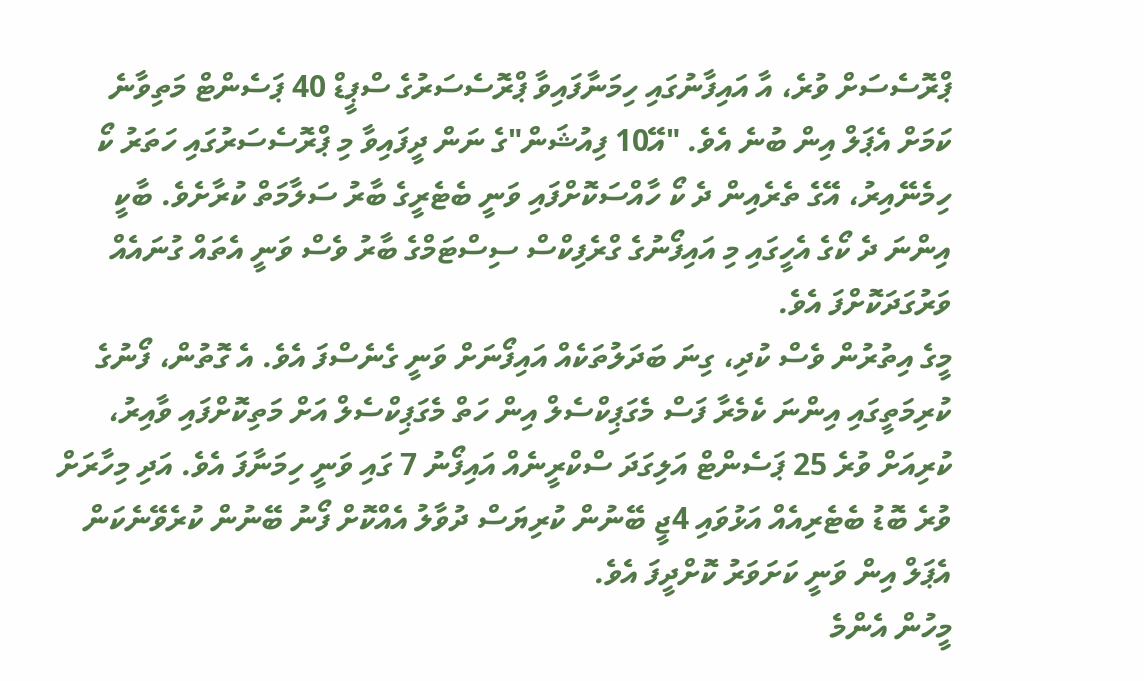ޕްރޮސެސަށް ވުރެ، އާ އައިފާނުގައި ހިމަނާފައިވާ ޕްރޮސެސަރުގެ ސްޕީޑް 40 ޕަސެންޓް މަތިވާނެ ކަމަށް އެޕަލް އިން ބުނެ އެވެ. "އޭ10 ފިއުޝަން"ގެ ނަން ދީފައިވާ މި ޕްރޮސެސަރުގައި ހަތަރު ކޯ ހިމެނޭއިރު، އޭގެ ތެރެއިން ދެ ކޯ ހާއްސަކޮށްފައި ވަނީ ބެޓެރީގެ ބާރު ސަލާމަތް ކުރާށެވެ. ބާކީ އިންނަ ދެ ކޯގެ އެހީގައި މި އައިފޯނުގެ ގްރެފިކްސް ސިސްޓަމްގެ ބާރު ވެސް ވަނީ އެތައް ގުނައެއް ވަރުގަދަކޮށްފަ އެވެ.
މީގެ އިތުރުން ވެސް ކުދި، ގިނަ ބަދަލުތަކެއް އައިފޯނަށް ވަނީ ގެނެސްފަ އެވެ. އެ ގޮތުން، ފޯނުގެ ކުރިމަތީގައި އިންނަ ކެމެރާ ފަސް މެގަޕިކްސެލް އިން ހަތް މެގަޕިކްސެލް އަށް މަތިކޮށްފައި ވާއިރު، ކުރިއަށް ވުރެ 25 ޕަސެންޓް އަލިގަދަ ސްކްރީނެއް އައިފޯނު 7 ގައި ވަނީ ހިމަނާފަ އެވެ. އަދި މިހާރަށް ވުރެ ބޮޑު ބެޓެރިއެއް އަޅުވައި 4ޖީ ބޭނުން ކުރިޔަސް ދުވާލު އެއްކޮށް ފޯނު ބޭނުން ކުރެވޭނެކަން އެޕަލް އިން ވަނީ ކަށަވަރު ކޮށްދީފަ އެވެ.
މީހުން އެންމެ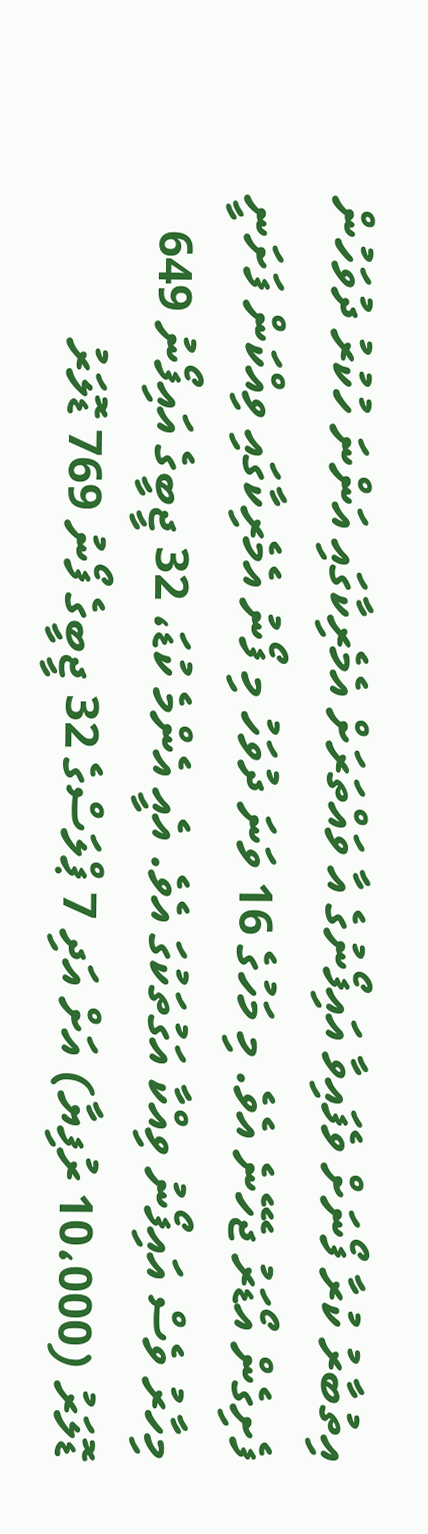އިތުބާރު ކުރާ ފޯނަށް ވެފައިވާ އައިފޯނުގެ އާ ވައްތަރަށް އެމެރިކާގައި އަންނަ ހުކުރު ދުވަހުން ފެށިގެން އޯޑަރު ޖެހޭނެ އެވެ. މި މަހުގެ 16 ވަނަ ދުވަހު މި ފޯނު އެމެރިކާގައި ވިއްކަން ފަށަނީ މިހާރު ވެސް އައިފޯނު ވިއްކާ އަގުތަކުގަ އެވެ. އެއީ އެންމެ ކުޑަ، 32 ޖީބީގެ އައިފޯނު 649 ޑޮލަރު (10،000 ރުފިޔާ) އަށް އަދި 7 ޕްލަސްގެ 32 ޖީބީގެ ފޯނު 769 ޑޮލަރު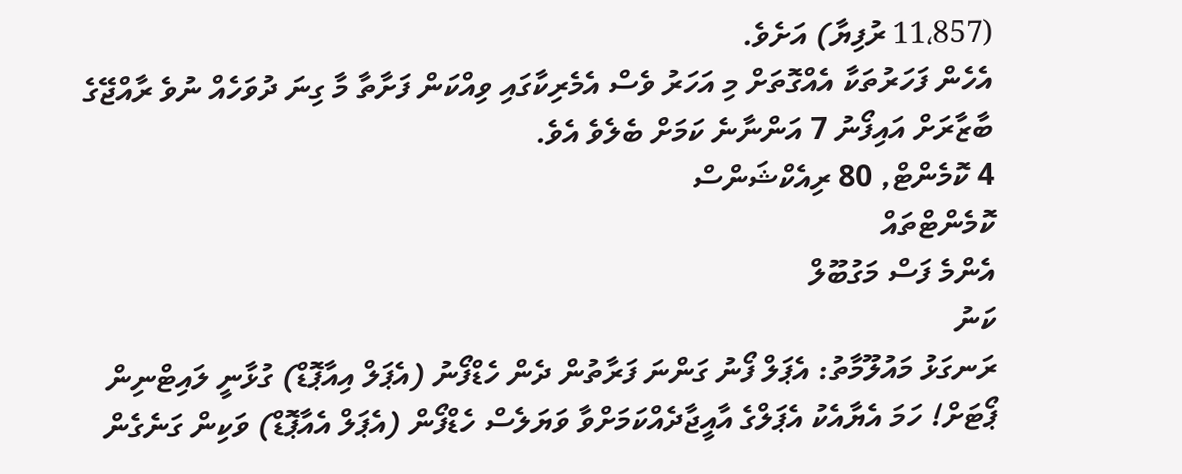(11،857 ރުފިޔާ) އަށެވެ.
އެހެން ފަހަރުތަކާ އެއްގޮތަށް މި އަހަރު ވެސް އެމެރިކާގައި ވިއްކަން ފަށާތާ މާ ގިނަ ދުވަހެއް ނުވެ ރާއްޖޭގެ ބާޒާރަށް އައިފޯނު 7 އަންނާނެ ކަމަށް ބެލެވެ އެވެ.
4 ކޮމެންޓް, 80 ރިއެކްޝަންސް
ކޮމެންޓްތައް
އެންމެ ފަސް މަގުބޫލް
ކަނު
ރަނގަޅު މައުލޫމާތު: އެޕަލް ފޯނު ގަންނަ ފަރާތުން ދެން ހެޑްފޯނު (އެޕަލް އިއާޕޮޑް) ގުޅާނީ ލައިޓްނިން ޕޯޓަށް! ހަމަ އެޔާއެކު އެޕަލްގެ އާއީޖާދެއްކަމަށްވާ ވަޔަލެސް ހެޑްފޯން (އެޕަލް އެއާޕޮޑް) ވަކިން ގަނެގެން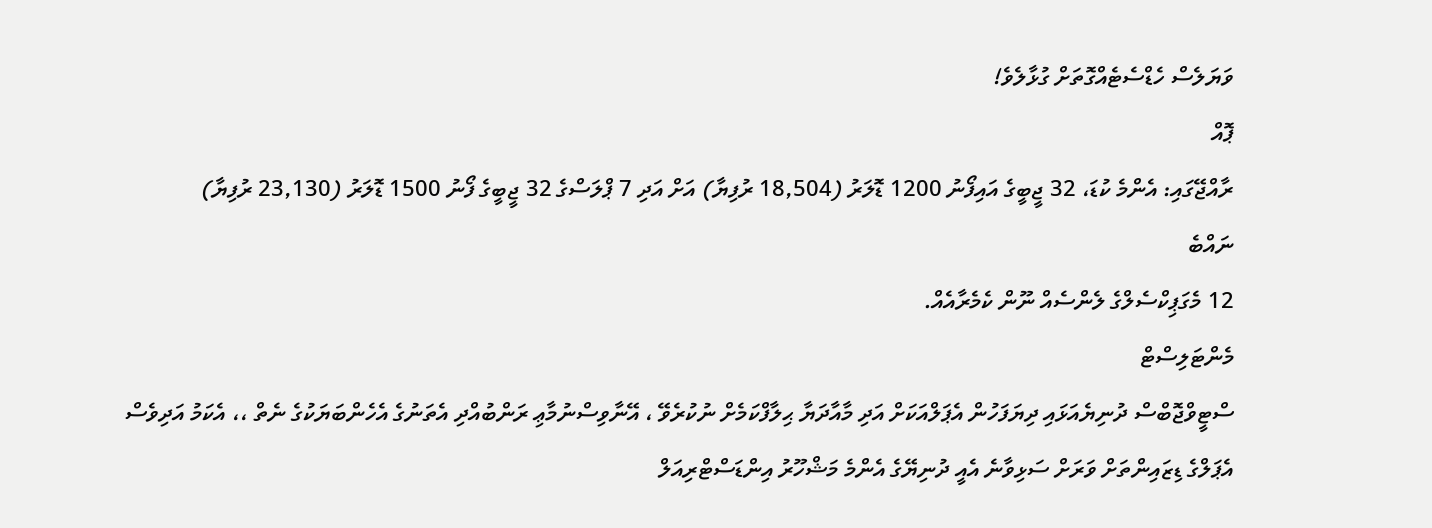ވަޔަލެސް ހެޑްސެޓެއްގޮތަށް ގުޅާލެވެ!
ޕޮއް
ރާއްޖޭގައި: އެންމެ ކުޑަ، 32 ޖީބީގެ އައިފޯނު 1200 ޑޮލަރު (18,504 ރުފިޔާ) އަށް އަދި 7 ޕްލަސްގެ 32 ޖީބީގެ ފޯނު 1500 ޑޮލަރު (23,130 ރުފިޔާ)
ނައްބެ
12 މެގަޕިކްސެލްގެ ލެންސެއް ނޫން ކެމެރާއެއް.
މެންޓަލިސްޓް
ސްޓީވްޖޮބްސް ދުނިޔެއަޅައި ދިޔަފަހުން އެޕަލްއަކަށް އަދި މާއާދަޔާ ޙިލާފްކަމެށް ނުކުރެވޭ ، އޭނާވިސްނުމާޢި ރަންބުއްދި އެތަނުގެ އެހެންބަޔަކުގެ ނެތް ،، އެކަމު އަދިވެސް އެޕަލްގެ ޑިޒައިންތަށް ވަރަށް ސަޅިވާނެ އެއީ ދުނިޔޭގެ އެންމެ މަޝްހޫރު އިންޑަސްޓްރިއަލް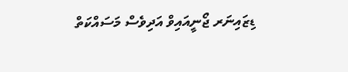ޑިޒައިނަރ ޖޯނީއައިވް އަދިވެސް މަސައްކަތް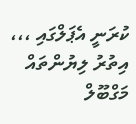ކުރަނީ އެޕަލްގައި ،،،
އިތުރު ލިޔުންތައް
މަގްބޫލް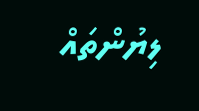ލިޔުންތައް